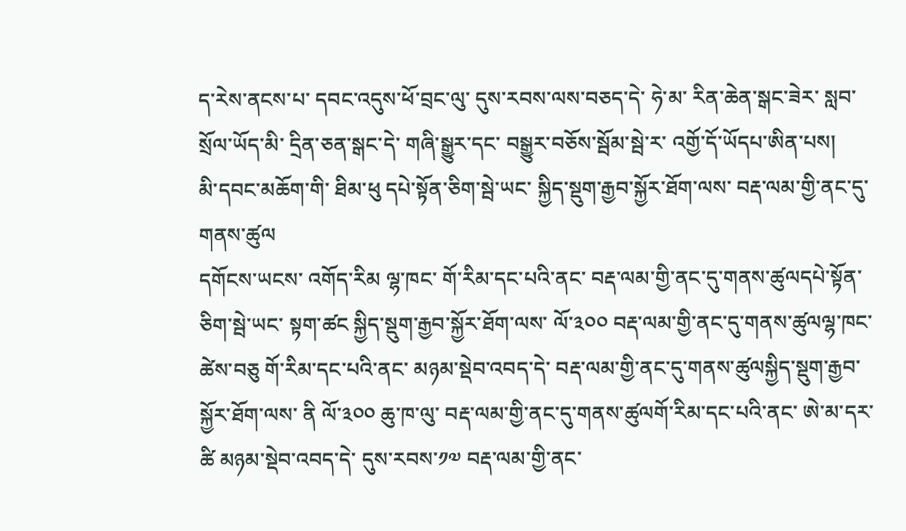ད་རེས་ནངས་པ་ དབང་འདུས་ཕོ་བྲང་ལུ་ དུས་རབས་ལས་བཅད་དེ་ ཧེ་མ་ རིན་ཆེན་སྒང་ཟེར་ སླབ་སྲོལ་ཡོད་མི་ དྲིན་ཅན་སྒང་དེ་ གཞི་སྒྱུར་དང་ བསྒྱུར་བཅོས་སྦོམ་སྦེ་ར་ འགྱོ་དོ་ཡོདཔ་ཨིན་པས།
མི་དབང་མཆོག་གི་ ཐིམ་ཕུ དཔེ་སྟོན་ཅིག་སྦེ་ཡང་ སྐྱིད་སྡུག་རྒྱབ་སྐྱོར་ཐོག་ལས་ བརྡ་ལམ་གྱི་ནང་དུ་གནས་ཚུལ
དགོངས་ཡངས་ འགོད་རིམ ལྷ་ཁང་ གོ་རིམ་དང་པའི་ནང་ བརྡ་ལམ་གྱི་ནང་དུ་གནས་ཚུལདཔེ་སྟོན་ཅིག་སྦེ་ཡང་ སྟག་ཚང སྐྱིད་སྡུག་རྒྱབ་སྐྱོར་ཐོག་ལས་ ལོ་༣༠༠ བརྡ་ལམ་གྱི་ནང་དུ་གནས་ཚུལལྷ་ཁང་ ཚེས་བཅུ གོ་རིམ་དང་པའི་ནང་ མཉམ་སྡེབ་འབད་དེ་ བརྡ་ལམ་གྱི་ནང་དུ་གནས་ཚུལསྐྱིད་སྡུག་རྒྱབ་སྐྱོར་ཐོག་ལས་ ནི ལོ་༣༠༠ ཆུ་ཁ་ལུ་ བརྡ་ལམ་གྱི་ནང་དུ་གནས་ཚུལགོ་རིམ་དང་པའི་ནང་ ཨེ་མ་དར་ཚི མཉམ་སྡེབ་འབད་དེ་ དུས་རབས་༡༧ བརྡ་ལམ་གྱི་ནང་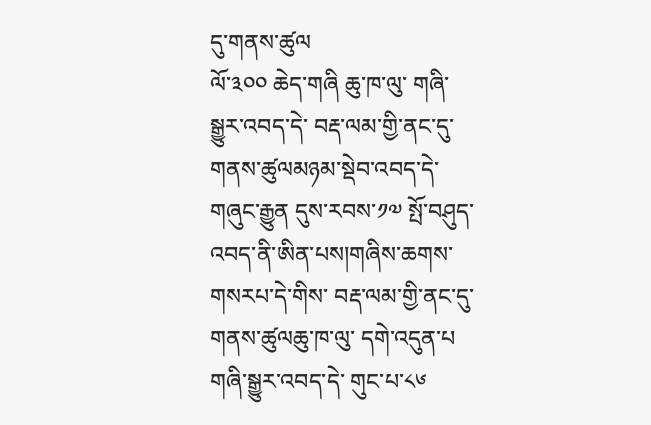དུ་གནས་ཚུལ
ལོ་༣༠༠ ཆེད་གཞི ཆུ་ཁ་ལུ་ གཞི་སྒྱུར་འབད་དེ་ བརྡ་ལམ་གྱི་ནང་དུ་གནས་ཚུལམཉམ་སྡེབ་འབད་དེ་ གཞུང་རྒྱུན དུས་རབས་༡༧ སྤོ་བཤུད་འབད་ནི་ཨིན་པས།གཞིས་ཆགས་གསརཔ་དེ་གིས་ བརྡ་ལམ་གྱི་ནང་དུ་གནས་ཚུལཆུ་ཁ་ལུ་ དགེ་འདུན་པ གཞི་སྒྱུར་འབད་དེ་ གུང་པ་༨༦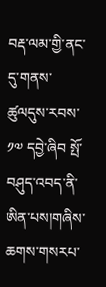བརྡ་ལམ་གྱི་ནང་དུ་གནས་ཚུལདུས་རབས་༡༧ དབྱེ་ཞིབ སྤོ་བཤུད་འབད་ནི་ཨིན་པས།གཞིས་ཆགས་གསརཔ་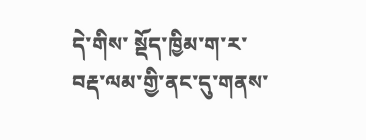དེ་གིས་ སྡོད་ཁྱིམ་ག་ར་ བརྡ་ལམ་གྱི་ནང་དུ་གནས་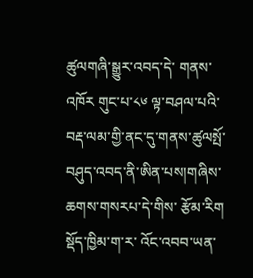ཚུལགཞི་སྒྱུར་འབད་དེ་ གནས་འཁོར གུང་པ་༨༦ ལྟ་བཤལ་པའི་ བརྡ་ལམ་གྱི་ནང་དུ་གནས་ཚུལསྤོ་བཤུད་འབད་ནི་ཨིན་པས།གཞིས་ཆགས་གསརཔ་དེ་གིས་ རྩོམ་རིག སྡོད་ཁྱིམ་ག་ར་ འོང་འབབ་ཡན་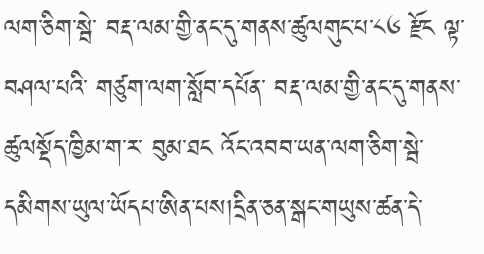ལག་ཅིག་སྦེ་ བརྡ་ལམ་གྱི་ནང་དུ་གནས་ཚུལགུང་པ་༨༦ རྫོང ལྟ་བཤལ་པའི་ གཙུག་ལག་སློབ་དཔོན་ བརྡ་ལམ་གྱི་ནང་དུ་གནས་ཚུལསྡོད་ཁྱིམ་ག་ར་ བུམ་ཐང འོང་འབབ་ཡན་ལག་ཅིག་སྦེ་ དམིགས་ཡུལ་ཡོདཔ་ཨིན་པས།དྲིན་ཅན་སྒང་གཡུས་ཚན་དེ་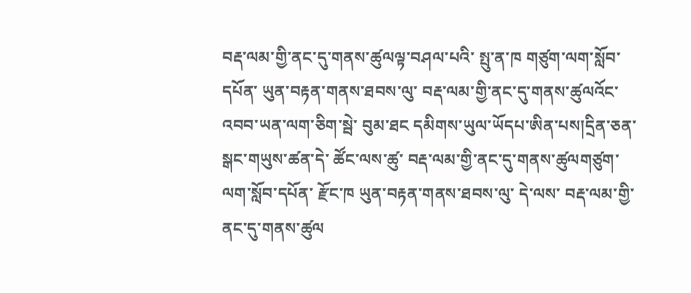བརྡ་ལམ་གྱི་ནང་དུ་གནས་ཚུལལྟ་བཤལ་པའི་ སྤུ་ན་ཁ གཙུག་ལག་སློབ་དཔོན་ ཡུན་བརྟན་གནས་ཐབས་ལུ་ བརྡ་ལམ་གྱི་ནང་དུ་གནས་ཚུལའོང་འབབ་ཡན་ལག་ཅིག་སྦེ་ བུམ་ཐང དམིགས་ཡུལ་ཡོདཔ་ཨིན་པས།དྲིན་ཅན་སྒང་གཡུས་ཚན་དེ་ ཚོང་ལས་ཚུ་ བརྡ་ལམ་གྱི་ནང་དུ་གནས་ཚུལགཙུག་ལག་སློབ་དཔོན་ རྫོང་ཁ ཡུན་བརྟན་གནས་ཐབས་ལུ་ དེ་ལས་ བརྡ་ལམ་གྱི་ནང་དུ་གནས་ཚུལ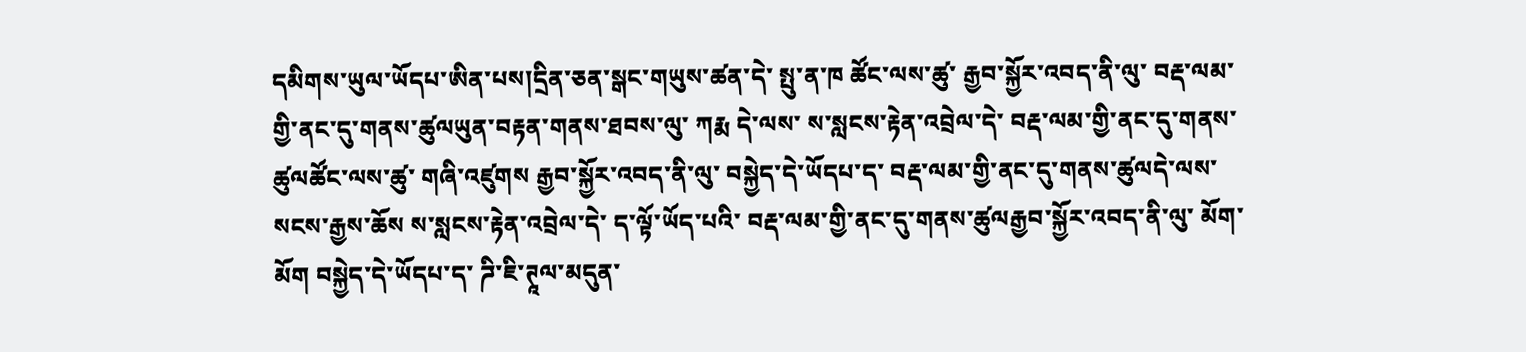དམིགས་ཡུལ་ཡོདཔ་ཨིན་པས།དྲིན་ཅན་སྒང་གཡུས་ཚན་དེ་ སྤུ་ན་ཁ ཚོང་ལས་ཚུ་ རྒྱབ་སྐྱོར་འབད་ནི་ལུ་ བརྡ་ལམ་གྱི་ནང་དུ་གནས་ཚུལཡུན་བརྟན་གནས་ཐབས་ལུ་ ཀརྨ དེ་ལས་ ས་སླངས་རྟེན་འབྲེལ་དེ་ བརྡ་ལམ་གྱི་ནང་དུ་གནས་ཚུལཚོང་ལས་ཚུ་ གཞི་འཛུགས རྒྱབ་སྐྱོར་འབད་ནི་ལུ་ བསྐྱེད་དེ་ཡོདཔ་ད་ བརྡ་ལམ་གྱི་ནང་དུ་གནས་ཚུལདེ་ལས་ སངས་རྒྱས་ཆོས ས་སླངས་རྟེན་འབྲེལ་དེ་ ད་ལྟོ་ཡོད་པའི་ བརྡ་ལམ་གྱི་ནང་དུ་གནས་ཚུལརྒྱབ་སྐྱོར་འབད་ནི་ལུ་ མོག་མོག བསྐྱེད་དེ་ཡོདཔ་ད་ ཌི་ཇི་ཊཱལ་མདུན་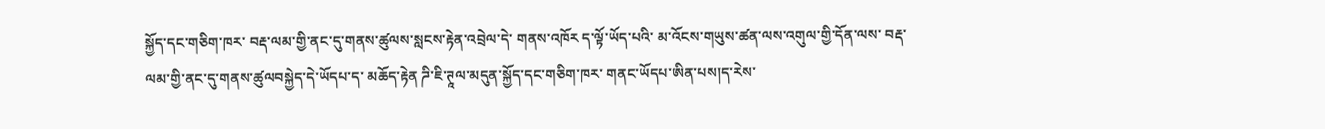སྐྱོད་དང་གཅིག་ཁར་ བརྡ་ལམ་གྱི་ནང་དུ་གནས་ཚུལས་སླངས་རྟེན་འབྲེལ་དེ་ གནས་འཁོར ད་ལྟོ་ཡོད་པའི་ མ་འོངས་གཡུས་ཚན་ལས་འགུལ་གྱི་དོན་ལས་ བརྡ་ལམ་གྱི་ནང་དུ་གནས་ཚུལབསྐྱེད་དེ་ཡོདཔ་ད་ མཆོད་རྟེན ཌི་ཇི་ཊཱལ་མདུན་སྐྱོད་དང་གཅིག་ཁར་ གནང་ཡོདཔ་ཨིན་པས།ད་རེས་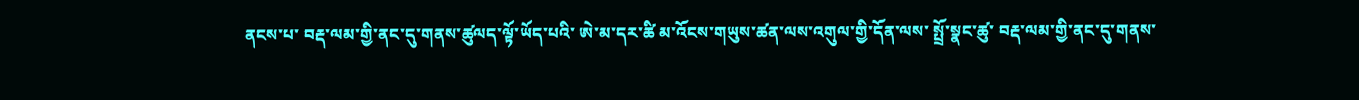ནངས་པ་ བརྡ་ལམ་གྱི་ནང་དུ་གནས་ཚུལད་ལྟོ་ཡོད་པའི་ ཨེ་མ་དར་ཚི མ་འོངས་གཡུས་ཚན་ལས་འགུལ་གྱི་དོན་ལས་ སྤྲོ་སྣང་ཚུ་ བརྡ་ལམ་གྱི་ནང་དུ་གནས་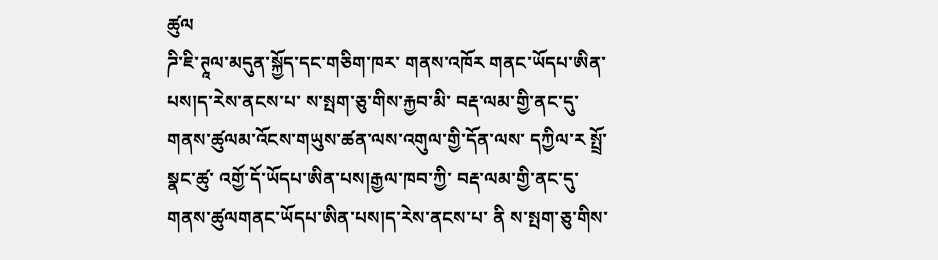ཚུལ
ཌི་ཇི་ཊཱལ་མདུན་སྐྱོད་དང་གཅིག་ཁར་ གནས་འཁོར གནང་ཡོདཔ་ཨིན་པས།ད་རེས་ནངས་པ་ ས་སྤག་ཅུ་གིས་རྐྱབ་མི་ བརྡ་ལམ་གྱི་ནང་དུ་གནས་ཚུལམ་འོངས་གཡུས་ཚན་ལས་འགུལ་གྱི་དོན་ལས་ དཀྱིལ་ར སྤྲོ་སྣང་ཚུ་ འགྱོ་དོ་ཡོདཔ་ཨིན་པས།རྒྱལ་ཁབ་ཀྱི་ བརྡ་ལམ་གྱི་ནང་དུ་གནས་ཚུལགནང་ཡོདཔ་ཨིན་པས།ད་རེས་ནངས་པ་ ནི ས་སྤག་ཅུ་གིས་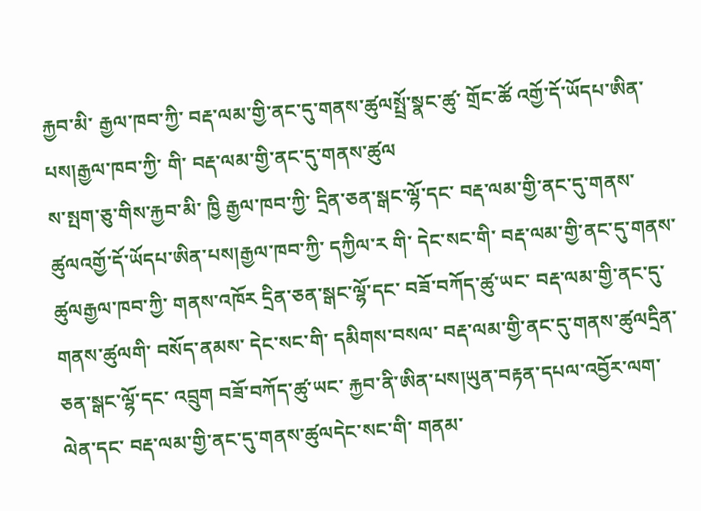རྐྱབ་མི་ རྒྱལ་ཁབ་ཀྱི་ བརྡ་ལམ་གྱི་ནང་དུ་གནས་ཚུལསྤྲོ་སྣང་ཚུ་ གྲོང་ཚོ འགྱོ་དོ་ཡོདཔ་ཨིན་པས།རྒྱལ་ཁབ་ཀྱི་ གི་ བརྡ་ལམ་གྱི་ནང་དུ་གནས་ཚུལ
ས་སྤག་ཅུ་གིས་རྐྱབ་མི་ ཁྱི རྒྱལ་ཁབ་ཀྱི་ དྲིན་ཅན་སྒང་ལྷོ་དང་ བརྡ་ལམ་གྱི་ནང་དུ་གནས་ཚུལའགྱོ་དོ་ཡོདཔ་ཨིན་པས།རྒྱལ་ཁབ་ཀྱི་ དཀྱིལ་ར གི་ དེང་སང་གི་ བརྡ་ལམ་གྱི་ནང་དུ་གནས་ཚུལརྒྱལ་ཁབ་ཀྱི་ གནས་འཁོར དྲིན་ཅན་སྒང་ལྷོ་དང་ བཟོ་བཀོད་ཚུ་ཡང་ བརྡ་ལམ་གྱི་ནང་དུ་གནས་ཚུལགི་ བསོད་ནམས་ དེང་སང་གི་ དམིགས་བསལ་ བརྡ་ལམ་གྱི་ནང་དུ་གནས་ཚུལདྲིན་ཅན་སྒང་ལྷོ་དང་ འབྲུག བཟོ་བཀོད་ཚུ་ཡང་ རྐྱབ་ནི་ཨིན་པས།ཡུན་བརྟན་དཔལ་འབྱོར་ལག་ལེན་དང་ བརྡ་ལམ་གྱི་ནང་དུ་གནས་ཚུལདེང་སང་གི་ གནམ་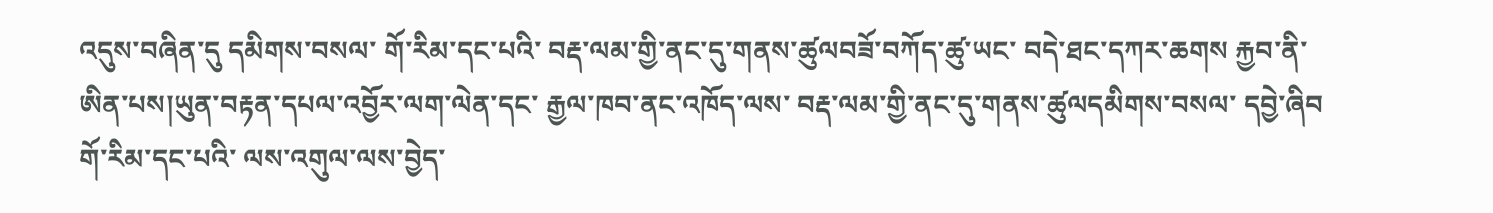འདུས་བཞིན་དུ དམིགས་བསལ་ གོ་རིམ་དང་པའི་ བརྡ་ལམ་གྱི་ནང་དུ་གནས་ཚུལབཟོ་བཀོད་ཚུ་ཡང་ བདེ་ཐང་དཀར་ཆགས རྐྱབ་ནི་ཨིན་པས།ཡུན་བརྟན་དཔལ་འབྱོར་ལག་ལེན་དང་ རྒྱལ་ཁབ་ནང་འཁོད་ལས་ བརྡ་ལམ་གྱི་ནང་དུ་གནས་ཚུལདམིགས་བསལ་ དབྱེ་ཞིབ གོ་རིམ་དང་པའི་ ལས་འགུལ་ལས་བྱེད་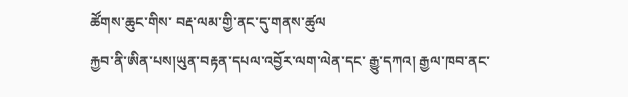ཚོགས་ཆུང་གིས་ བརྡ་ལམ་གྱི་ནང་དུ་གནས་ཚུལ
རྐྱབ་ནི་ཨིན་པས།ཡུན་བརྟན་དཔལ་འབྱོར་ལག་ལེན་དང་ རྒྱུ་དཀའ། རྒྱལ་ཁབ་ནང་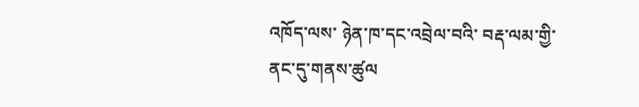འཁོད་ལས་ ཉེན་ཁ་དང་འབྲེལ་བའི་ བརྡ་ལམ་གྱི་ནང་དུ་གནས་ཚུལ